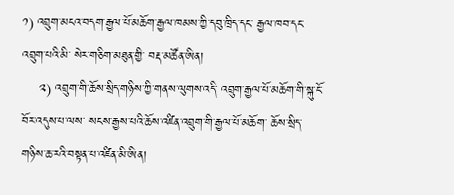༡) འབྲུག་མངའ་བདག་རྒྱལ་པོ་མཆོག་རྒྱལ་ཁམས་ཀྱི་དབུ་ཁྲིད་དང་ རྒྱལ་ཁབ་དང་འབྲུག་པའི་མི་ སེར་གཅིག་མཐུན་གྱི་ བརྡ་མཚོན་ཨིན།
    ༢) འབྲུག་གི་ཆོས་སྲིད་གཉིས་ཀྱི་གནས་ལུགས་འདི་ འབྲུག་རྒྱལ་པོ་མཆོག་གི་སྐུ་ངོ་བོར་འདུས་པ་ལས་ སངས་རྒྱས་པའི་ཆོས་འཛིན་འབྲུག་གི་རྒྱལ་པོ་མཆོག་ ཆོས་སྲིད་གཉིས་ཆ་རའི་བསྟན་པ་འཛིན་མི་ཨིན།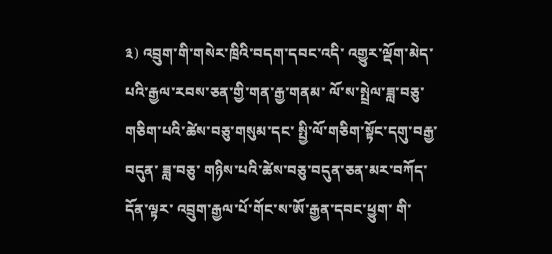༣) འབྲུག་གི་གསེར་ཁྲིའི་བདག་དབང་འདི་ འགྱུར་ལྡོག་མེད་པའི་རྒྱལ་རབས་ཅན་གྱི་གན་རྒྱ་གནམ་ ལོ་ས་སྤྲེལ་ཟླ་བཅུ་གཅིག་པའི་ཚེས་བཅུ་གསུམ་དང་ སྤྱི་ལོ་གཅིག་སྟོང་དགུ་བརྒྱ་བདུན་ ཟླ་བཅུ་ གཉིས་པའི་ཚེས་བཅུ་བདུན་ཅན་མར་བཀོད་དོན་ལྟར་ འབྲུག་རྒྱལ་པོ་གོང་ས་ཨོ་རྒྱན་དབང་ཕྱུག་ གི་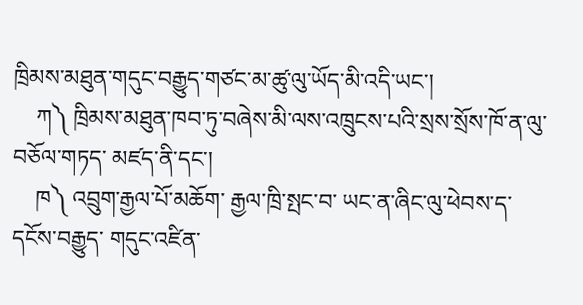ཁྲིམས་མཐུན་གདུང་བརྒྱུད་གཙང་མ་ཚུ་ལུ་ཡོད་མི་འདི་ཡང་།
    ཀ༽ ཁྲིམས་མཐུན་ཁབ་ཏུ་བཞེས་མི་ལས་འཁྲུངས་པའི་སྲས་སྲོས་ཁོ་ན་ལུ་ བཅོལ་གཏད་ མཛད་ནི་དང་།
    ཁ༽ འབྲུག་རྒྱལ་པོ་མཆོག་ རྒྱལ་ཁྲི་སྤང་བ་ ཡང་ན་ཞིང་ལུ་ཕེབས་ད་ དངོས་བརྒྱུད་ གདུང་འཛིན་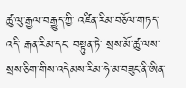ཚུ་ལུ་རྒྱལ་བརྒྱུད་ཀྱི་ འཛིན་རིམ་བཅོལ་གཏད་འདི་ རྒན་རིམ་དང་ བསྟུན་ཏེ་ སྲས་མོ་ཚུ་ལས་སྲས་ཅིག་གིས་འདེམས་རིམ་ཧེ་མ་བཟུང་ནི་ཨིན་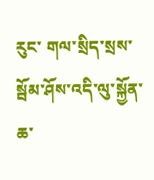རུང་ གལ་སྲིད་སྲས་སྦོམ་ཤོས་འདི་ལུ་སྐྱོན་ཆ་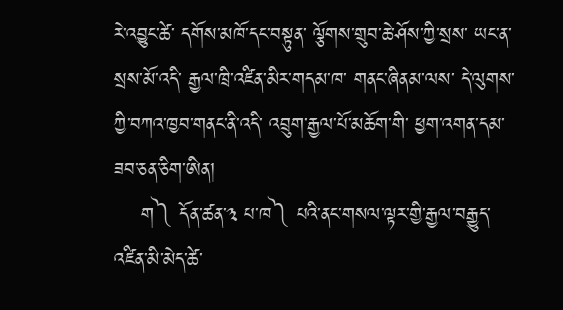རེ་འབྱུང་ཚེ་ དགོས་མཁོ་དང་བསྟུན་ ལྕོགས་གྲུབ་ཆེ་ཤོས་ཀྱི་སྲས་ ཡང་ན་སྲས་མོ་འདི་ རྒྱལ་ཁྲི་འཛིན་མིར་གདམ་ཁ་ གནང་ཞིནམ་ལས་ དེ་ལུགས་ཀྱི་བཀའ་ཁྱབ་གནང་ནི་འདི་ འབྲུག་རྒྱལ་པོ་མཆོག་གི་ ཕྱག་འགན་དམ་ཟབ་ཅན་ཅིག་ཨིན།
    ག༽ དོན་ཚན་༣ པ་ཁ༽ པའི་ནང་གསལ་ལྟར་གྱི་རྒྱལ་བརྒྱུད་འཛིན་མི་མེད་ཚེ་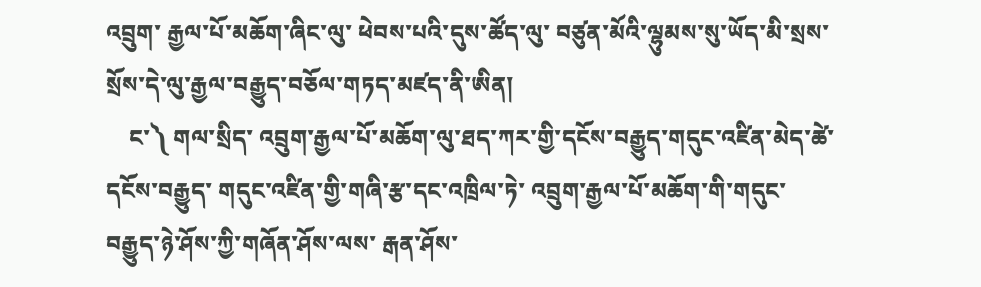འབྲུག་ རྒྱལ་པོ་མཆོག་ཞིང་ལུ་ ཕེབས་པའི་དུས་ཚོད་ལུ་ བཙུན་མོའི་ལྷུམས་སུ་ཡོད་མི་སྲས་ སྲོས་དེ་ལུ་རྒྱལ་བརྒྱུད་བཅོལ་གཏད་མཛད་ནི་ཨིན།
    ང་༽ གལ་སྲིད་ འབྲུག་རྒྱལ་པོ་མཆོག་ལུ་ཐད་ཀར་གྱི་དངོས་བརྒྱུད་གདུང་འཛིན་མེད་ཚེ་ དངོས་བརྒྱུད་ གདུང་འཛིན་གྱི་གཞི་རྩ་དང་འཁྲིལ་ཏེ་ འབྲུག་རྒྱལ་པོ་མཆོག་གི་གདུང་ བརྒྱུད་ཉེ་ཤོས་ཀྱི་གཞོན་ཤོས་ལས་ རྒན་ཤོས་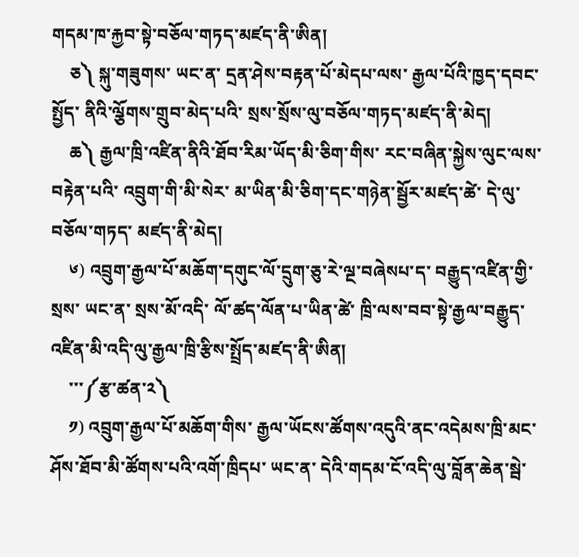གདམ་ཁ་རྐྱབ་སྟེ་བཅོལ་གཏད་མཛད་ནི་ཨིན།
    ཅ༽ སྐུ་གཟུགས་ ཡང་ན་ དྲན་ཤེས་བརྟན་པོ་མེདཔ་ལས་ རྒྱལ་པོའི་ཁྱད་དབང་སྤྱོད་ ནིའི་ལྕོགས་གྲུབ་མེད་པའི་ སྲས་སྲོས་ལུ་བཅོལ་གཏད་མཛད་ནི་མེད།
    ཆ༽ རྒྱལ་ཁྲི་འཛིན་ནིའི་ཐོབ་རིམ་ཡོད་མི་ཅིག་གིས་ རང་བཞིན་སྐྱེས་ལུང་ལས་བརྟེན་པའི་ འབྲུག་གི་མི་སེར་ མ་ཡིན་མི་ཅིག་དང་གཉེན་སྦྱོར་མཛད་ཚེ་ དེ་ལུ་བཅོལ་གཏད་ མཛད་ནི་མེད།
    ༦) འབྲུག་རྒྱལ་པོ་མཆོག་དགུང་ལོ་དྲུག་ཅུ་རེ་ལྔ་བཞེསཔ་ད་ བརྒྱུད་འཛིན་གྱི་སྲས་ ཡང་ན་ སྲས་མོ་འདི་ ལོ་ཚད་ལོན་པ་ཡིན་ཚེ་ ཁྲི་ལས་བབ་སྟེ་རྒྱལ་བརྒྱུད་འཛིན་མི་འདི་ལུ་རྒྱལ་ཁྲི་རྩིས་སྤྲོད་མཛད་ནི་ཨིན།
    ་་་༼རྩ་ཚན་༢༽
    ༡) འབྲུག་རྒྱལ་པོ་མཆོག་གིས་ རྒྱལ་ཡོངས་ཚོགས་འདུའི་ནང་འདེམས་ཁྲི་མང་ཤོས་ཐོབ་མི་ཚོགས་པའི་འགོ་ཁྲིདཔ་ ཡང་ན་ དེའི་གདམ་ངོ་འདི་ལུ་བློན་ཆེན་སྦེ་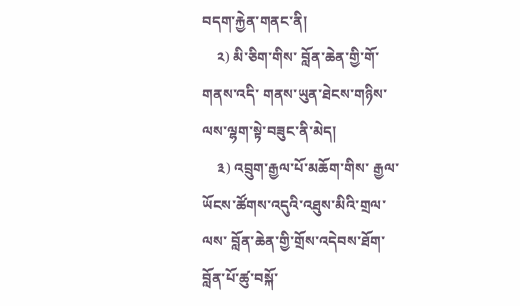བདག་རྐྱེན་གནང་ནི།
    ༢) མི་ཅིག་གིས་ བློན་ཆེན་གྱི་གོ་གནས་འདི་ གནས་ཡུན་ཐེངས་གཉིས་ལས་ལྷག་སྟེ་བཟུང་ནི་མེད།
    ༣) འབྲུག་རྒྱལ་པོ་མཆོག་གིས་ རྒྱལ་ཡོངས་ཚོགས་འདུའི་འཐུས་མིའི་གྲལ་ལས་ བློན་ཆེན་གྱི་གྲོས་འདེབས་ཐོག་ བློན་པོ་ཚུ་བསྐོ་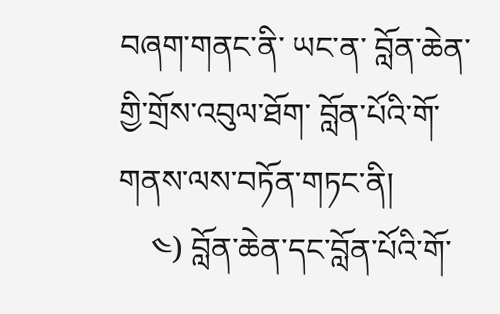བཞག་གནང་ནི་ ཡང་ན་ བློན་ཆེན་གྱི་གྲོས་འབུལ་ཐོག་ བློན་པོའི་གོ་གནས་ལས་བཏོན་གཏང་ནི།
    ༤) བློན་ཆེན་དང་བློན་པོའི་གོ་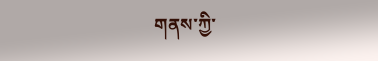གནས་ཀྱི་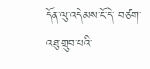དོན་ལུ་འདེམས་ངོ་དེ་ བཙག་འཐུ་གྲུབ་པའི་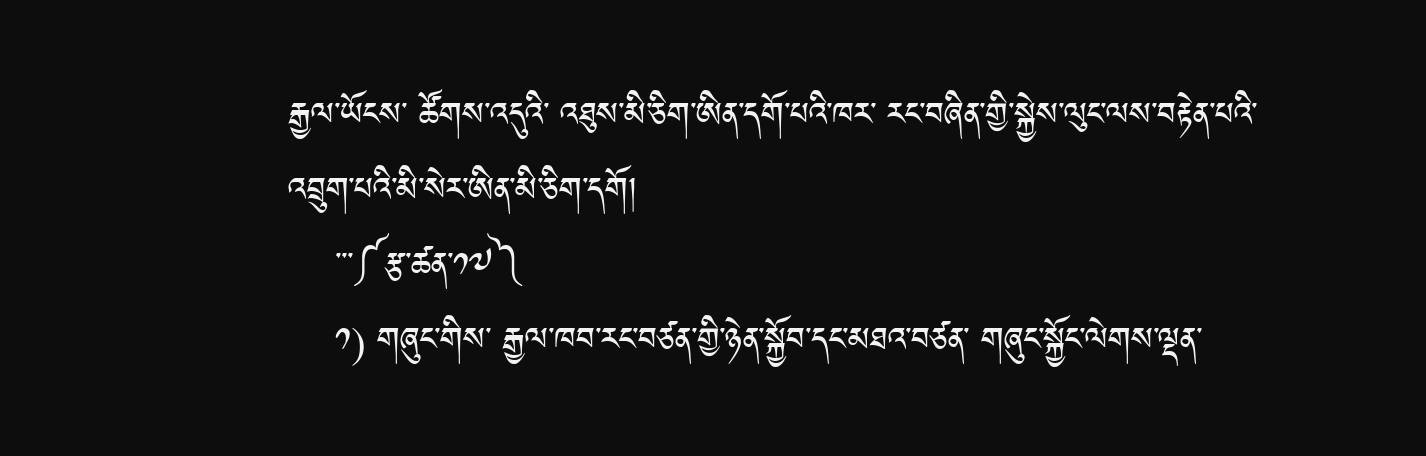རྒྱལ་ཡོངས་ ཚོགས་འདུའི་ འཐུས་མི་ཅིག་ཨིན་དགོ་པའི་ཁར་ རང་བཞིན་གྱི་སྐྱེས་ལུང་ལས་བརྟེན་པའི་ འབྲུག་པའི་མི་སེར་ཨིན་མི་ཅིག་དགོ།
    ་་་༼རྩ་ཚན་༡༧༽
    ༡) གཞུང་གིས་ རྒྱལ་ཁབ་རང་བཙན་གྱི་ཉེན་སྐྱོབ་དང་མཐའ་བཙན་ གཞུང་སྐྱོང་ལེགས་ལྡན་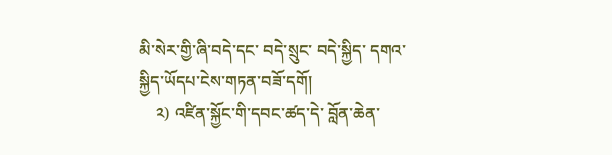མི་སེར་གྱི་ཞི་བདེ་དང་ བདེ་སྲུང་ བདེ་སྐྱིད་ དགའ་སྐྱིད་ཡོདཔ་ངེས་གཏན་བཟོ་དགོ།
    ༢) འཛིན་སྐྱོང་གི་དབང་ཚད་དེ་ བློན་ཆེན་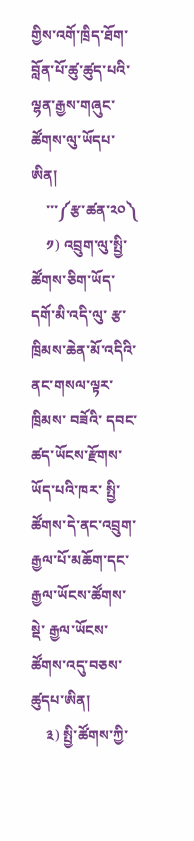གྱིས་འགོ་ཁྲིད་ཐོག་ བློན་པོ་ཚུ་ཚུད་པའི་ལྷན་རྒྱས་གཞུང་ཚོགས་ལུ་ཡོདཔ་ཨིན།
    ་་་༼རྩ་ཚན་༢༠༽
    ༡) འབྲུག་ལུ་སྤྱི་ཚོགས་ཅིག་ཡོད་དགོ་མི་འདི་ལུ་ རྩ་ཁྲིམས་ཆེན་མོ་འདིའི་ནང་གསལ་ལྟར་ཁྲིམས་ བཟོའི་ དབང་ཚད་ཡོངས་རྫོགས་ཡོད་པའི་ཁར་ སྤྱི་ཚོགས་དེ་ནང་འབྲུག་རྒྱལ་པོ་མཆོག་དང་ རྒྱལ་ཡོངས་ཚོགས་སྡེ་ རྒྱལ་ཡོངས་ཚོགས་འདུ་བཅས་ཚུདཔ་ཨིན།
    ༣) སྤྱི་ཚོགས་ཀྱི་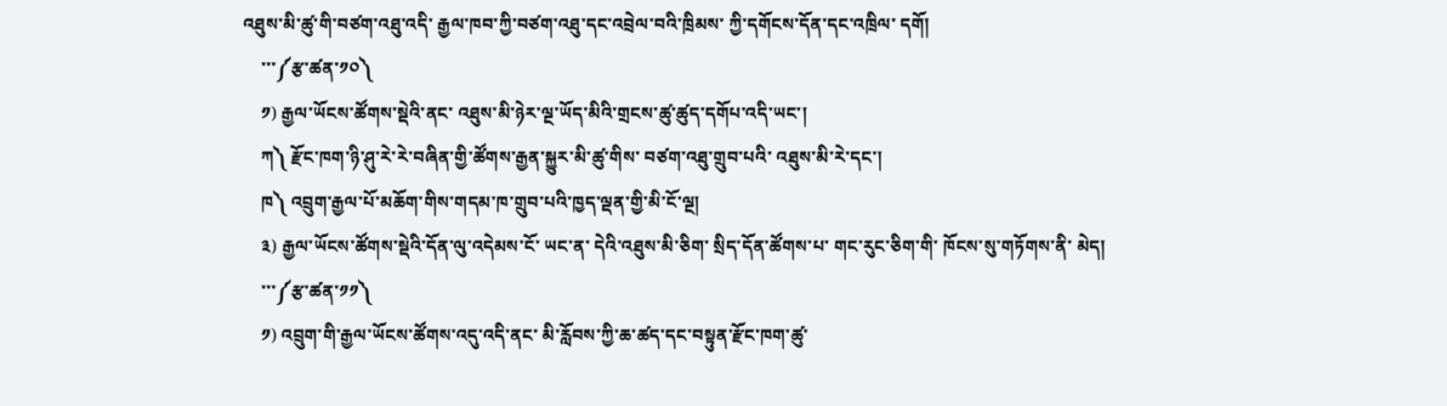འཐུས་མི་ཚུ་གི་བཙག་འཐུ་འདི་ རྒྱལ་ཁབ་ཀྱི་བཙག་འཐུ་དང་འབྲེལ་བའི་ཁྲིམས་ ཀྱི་དགོངས་དོན་དང་འཁྲིལ་ དགོ།
    ་་་༼རྩ་ཚན་༡༠༽
    ༡) རྒྱལ་ཡོངས་ཚོགས་སྡེའི་ནང་ འཐུས་མི་ཉེར་ལྔ་ཡོད་མིའི་གྲངས་ཚུ་ཚུད་དགོཔ་འདི་ཡང་།
    ཀ༽ རྫོང་ཁག་ཉི་ཤུ་རེ་རེ་བཞིན་གྱི་ཚོགས་རྒྱན་སྐྱུར་མི་ཚུ་གིས་ བཙག་འཐུ་གྲུབ་པའི་ འཐུས་མི་རེ་དང་།
    ཁ༽ འབྲུག་རྒྱལ་པོ་མཆོག་གིས་གདམ་ཁ་གྲུབ་པའི་ཁྱད་ལྡན་གྱི་མི་ངོ་ལྔ།
    ༣) རྒྱལ་ཡོངས་ཚོགས་སྡེའི་དོན་ལུ་འདེམས་ངོ་ ཡང་ན་ དེའི་འཐུས་མི་ཅིག་ སྲིད་དོན་ཚོགས་པ་ གང་རུང་ཅིག་གི་ ཁོངས་སུ་གཏོགས་ནི་ མེད།
    ་་་༼རྩ་ཚན་༡༡༽
    ༡) འབྲུག་གི་རྒྱལ་ཡོངས་ཚོགས་འདུ་འདི་ནང་ མི་རློབས་ཀྱི་ཆ་ཚད་དང་བསྟུན་རྫོང་ཁག་ཚུ་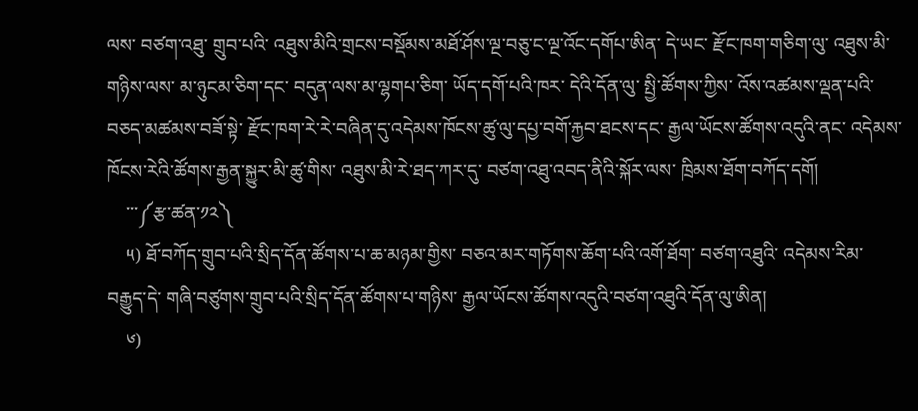ལས་ བཙག་འཐུ་ གྲུབ་པའི་ འཐུས་མིའི་གྲངས་བསྡོམས་མཐོ་ཤོས་ལྔ་བཅུ་ང་ལྔ་འོང་དགོཔ་ཨིན་ དེ་ཡང་ རྫོང་ཁག་གཅིག་ལུ་ འཐུས་མི་ གཉིས་ལས་ མ་ཉུངམ་ཅིག་དང་ བདུན་ལས་མ་ལྷགཔ་ཅིག་ ཡོད་དགོ་པའི་ཁར་ དེའི་དོན་ལུ་ སྤྱི་ཚོགས་ཀྱིས་ འོས་འཚམས་ལྡན་པའི་ བཅད་མཚམས་བཟོ་སྟེ་ རྫོང་ཁག་རེ་རེ་བཞིན་དུ་འདེམས་ཁོངས་ཚུ་ལུ་དཔྱ་བགོ་རྐྱབ་ཐངས་དང་ རྒྱལ་ཡོངས་ཚོགས་འདུའི་ནང་ འདེམས་ཁོངས་རེའི་ཚོགས་རྒྱན་སྐྱུར་མི་ཚུ་གིས་ འཐུས་མི་རེ་ཐད་ཀར་དུ་ བཙག་འཐུ་འབད་ནིའི་སྐོར་ལས་ ཁྲིམས་ཐོག་བཀོད་དགོ།
    ་་་༼རྩ་ཚན་༡༢༽
    ༥) ཐོ་བཀོད་གྲུབ་པའི་སྲིད་དོན་ཚོགས་པ་ཆ་མཉམ་གྱིས་ བཅའ་མར་གཏོགས་ཆོག་པའི་འགོ་ཐོག་ བཙག་འཐུའི་ འདེམས་རིམ་ བརྒྱུད་དེ་ གཞི་བཙུགས་གྲུབ་པའི་སྲིད་དོན་ཚོགས་པ་གཉིས་ རྒྱལ་ཡོངས་ཚོགས་འདུའི་བཙག་འཐུའི་དོན་ལུ་ཨིན།
    ༦)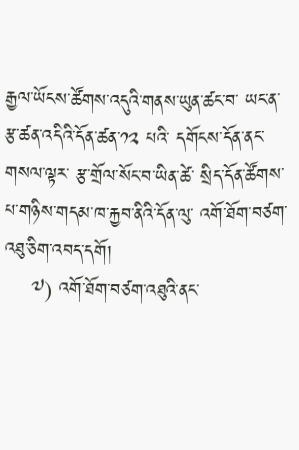རྒྱལ་ཡོངས་ཚོགས་འདུའི་གནས་ཡུན་ཚང་བ་ ཡང་ན་ རྩ་ཚན་འདིའི་དོན་ཚན་༡༢ པའི་ དགོངས་དོན་ནང་གསལ་ལྟར་ རྩ་གྲོལ་སོང་བ་ཡིན་ཚེ་ སྲིད་དོན་ཚོགས་པ་གཉིས་གདམ་ཁ་རྐྱབ་ནིའི་དོན་ལུ་ འགོ་ཐོག་བཙག་འཐུ་ཅིག་འབད་དགོ།
    ༧) འགོ་ཐོག་བཙག་འཐུའི་ནང་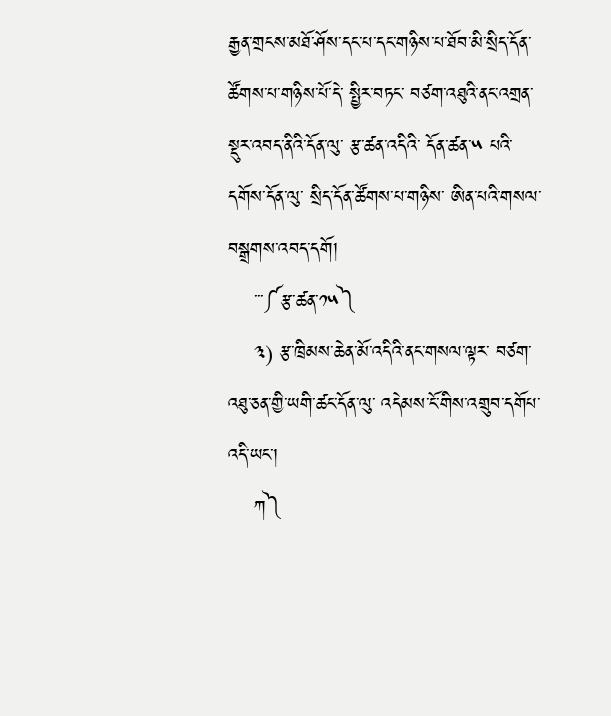རྒྱན་གྲངས་མཐོ་ཤོས་དང་པ་དང་གཉིས་པ་ཐོབ་མི་སྲིད་དོན་ཚོགས་པ་གཉིས་པོ་དེ་ སྤྱིར་བཏང་ བཙག་འཐུའི་ནང་འགྲན་སྡུར་འབད་ནིའི་དོན་ལུ་ རྩ་ཚན་འདིའི་ དོན་ཚན་༥ པའི་དགོས་དོན་ལུ་ སྲིད་དོན་ཚོགས་པ་གཉིས་ ཨིན་པའི་གསལ་བསྒྲགས་འབད་དགོ།
    ་་་༼རྩ་ཚན་༡༥༽
    ༣) རྩ་ཁྲིམས་ཆེན་མོ་འདིའི་ནང་གསལ་ལྟར་ བཙག་འཐུ་ཅན་གྱི་ཡགི་ཚང་དོན་ལུ་ འདེམས་ངོ་གིས་འགྲུབ་དགོཔ་འདི་ཡང་།
    ཀ༽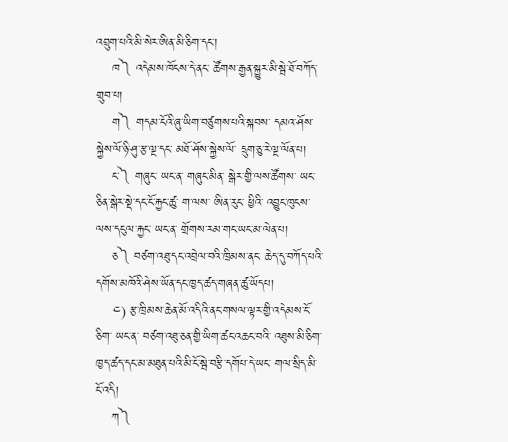འབྲུག་པའི་མི་སེར་ཨིན་མི་ཅིག་དང་།
    ཁ༽ འདེམས་ཁོངས་དེ་ནང་ ཚོགས་རྒྱན་སྐྱུར་མི་སྦེ་ཐོ་བཀོད་གྲུབ་པ།
    ག༽ གདམ་ངོའི་ཞུ་ཡིག་བཙུགས་པའི་སྐབས་ དམའ་ཤོས་སྐྱེས་ལོ་ཉི་ཤུ་རྩ་ལྔ་དང་ མཐོ་ཤོས་སྐྱེས་ལོ་ དྲུག་ཅུ་རེ་ལྔ་ལོན་པ།
    ང་༽ གཞུང་ ཡང་ན་ གཞུང་མིན་ སྒེར་གྱི་ལས་ཚོགས་ ཡང་ཅིན་སྒེར་སྡེ་དང་ངོ་རྐྱང་ཚུ་ ག་ལས་ ཨིན་རུང་ ཕྱིའི་ འབྱུང་ཁུངས་ལས་དངུལ་རྐྱང་ ཡང་ན་ གྲོགས་རམ་གང་ཡང་མ་ལེན་པ།
    ཅ༽ བཙག་འཐུ་དང་འབྲེལ་བའི་ཁྲིམས་ནང་ ཆེད་དུ་བཀོད་པའི་དགོས་མཁོའི་ཤེས་ཡོན་དང་ཁྱད་ཚད་གཞན་ཚུ་ཡོདཔ།
    ༤) རྩ་ཁྲིམས་ཆེན་མོ་འདིའི་ནང་གསལ་ལྟར་གྱི་འདེམས་ངོ་ཅིག་ ཡང་ན་ བཙག་འཐུ་ཅན་གྱི་ཡིག་ཚང་འཆང་བའི་ འཐུས་མི་ཅིག་ ཁྱད་ཚད་དང་མ་མཐུན་པའི་མི་ངོ་སྦེ་བརྩི་དགོཔ་དེ་ཡང་ གལ་སྲིད་མི་ངོ་འདི།
    ཀ༽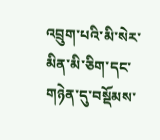འབྲུག་པའི་མི་སེར་མིན་མི་ཅིག་དང་གཉེན་དུ་བསྡོམས་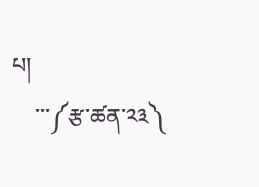པ།
    ་་་༼རྩ་ཚན་༢༣༽